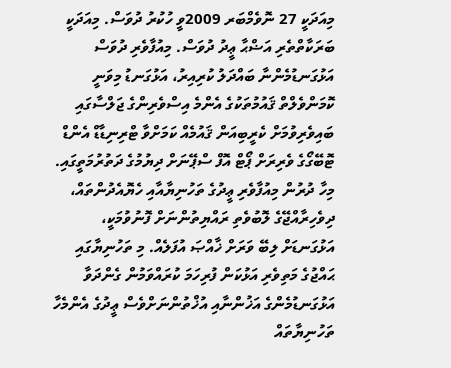މިއަދަކީ 27 ނޮވެމްބަރ 2009ވީ ހުކުރު ދުވަސް. މިއަދަކީ ބަރަކާތްތެރި އަޟްޙާ ޢީދު ދުވަސް. މިއުފާވެރި ދުވަސް އަޅުގަނޑުމެންނާ ބައްދަލު ކުރިއިރު، އަޅުގަނޑު މިވަނީ ކޮމަންވެލްތް ޤައުމުތަކުގެ އެންމެ އިސްވެރިންގެ ޖަލްސާގައި ބައިވެރިވުމަށް ކެރީބިއަން ޤައުމެއް ކަމަށްވާ ޓްރިނިޑާޑް އެންޑް ޓޮބޭގޯގެ ވެރިރަށް ޕޯޓް އޮފް ސްޕޭނަށް ދިޔުމުގެ ދަތުރުމަތީގައި. މިހާ ދުރުން މިއުފާވެރި ޢީދުގެ ތަހުނިޔާއާއި ހެޔޮއެދުންތައް، ދިވެހިރާއްޖޭގެ ލޮބުވެތި ރައްޔިތުންނަށް ފޮނުވުމަކީ، އަޅުގަނޑަށް ލިބޭ ވަރަށް ޚާއްޞަ އުފަލެއް. މި ތަހުނިޔާގައި ޙައްޖުގެ މަތިވެރި އަޅުކަން ފުރިހަމަ ކުރައްވަމުން ގެންދަވާ އަޅުގަނޑުމެންގެ އަޚުންނާއި އުޚްތުންނަށްވެސް ޢީދުގެ އެންމެހާ ތަހުނިޔާތައް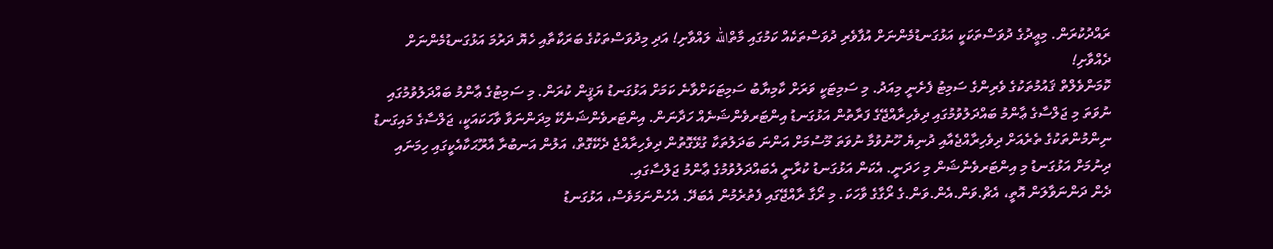ރައްދުކުރަން. މިޢީދުގެ ދުވަސްތަކަކީ އަޅުގަނޑުމެންނަށް އުފާވެރި ދުވަސްތަކެއް ކަމުގައި މާތްالله ލައްވާށި! އަދި މިދުވަސްތަކުގެ ބަރަކާތާއި ހެޔޮ ދަރުމަ އަޅުގަނޑުމެންނަށް ދެއްވާށި!
ކޮމަންވެލްތް ޤައުމުތަކުގެ ވެރިންގެ ސަމިޓު ފެށެނީ މިއަދު. މި ސަމިޓަކީ ވަރަށް ކާމިޔާބު ސަމިޓަކަށްވާނެ ކަމަށް އަޅުގަނޑު ޔަޤީން ކުރަން. މި ސަމިޓުގެ ޢާންމު ބައްދަލުވުމުގައި ނުވަތަ މި ޖަލްސާގެ ޢާންމު ބައްދަލުވުމުގައި ދިވެހިރާއްޖޭގެ ފަރާތުން އަޅުގަނޑު އިންޓަރވެންޝަނެއް ހަދާނަން. އިންޓަރވެންޝަނެކޭ މިދަންނަވާ ވާހަކައަކީ، ޖަލްސާގެ މައިގަނޑު ނިންމުންތަކުގެ ތެރެއަށް ދިވެހިރާއްޖެއާއި ދުނިޔެ ހޫނުވުމާ ނުވަތަ މޫސުމަށް އަންނަ ބަދަލުތަކާ ގުޅޭގޮތުން ދިވެހިރާއްޖެ ދެކޭގޮތް، އަލުން އަނބުރާ އާރޫޙަކާއެކީގައި ހިމަނައި ދިނުމަށް އަޅުގަނޑު މި އިންޓަރވެންޝަން މި ހަދަނީ. އެކަން އަޅުގަނޑު ކުރާނީ އެބައްދަލުވުމުގެ ޢާންމު ޖަލްސާގައި.
ދެން ދަންނަވާލަން އޮތީ، އެޗް.ވަން.އެން.ވަން.ގެ ރޯގާގެ ވާހަކަ. މި ރޯގާ ރާއްޖޭގައި ފެތުރެމުން އެބަދޭ. އެހެންނަމަވެސް، އަޅުގަނޑު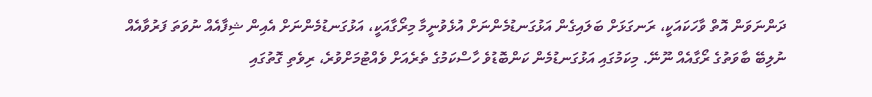ދަންނަވަން އޮތް ވާހަކައަކީ، ރަނގަޅަށް ބަލައިގެން އަޅުގަނޑުމެންނަށް އުޅެވުނީމާ މިރޯގާއަކީ، އަޅުގަނޑުމެންނަށް އެއިން ޝިފާއެއް ނުވަތަ ފަރުވާއެއް ނުލިބޭ ބާވަތުގެ ރޯގާއެއް ނޫނޭ. މިކަމުގައި އަޅުގަނޑުމެން ކަންބޮޑުވެ ހާސްކަމުގެ ތެރެއަށް ވެއްޓުމަށްވުރެ، ރިވެތި ގޮތުގައި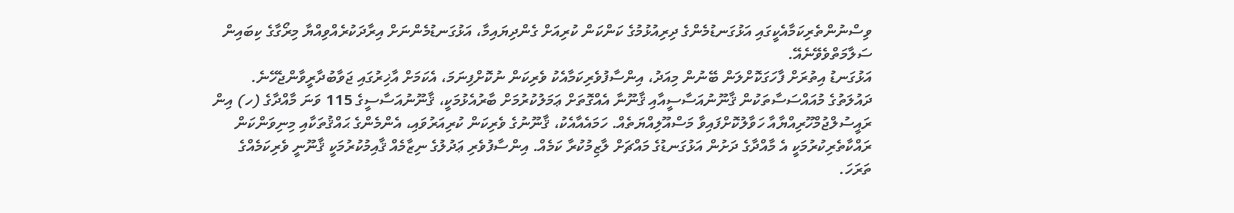ވިސްނުންތެރިކަމާއެކީގައި އަޅުގަނޑުމެންގެ ދިރިއުޅުމުގެ ކަންކަން ކުރިއަށް ގެންދިޔައިމާ، އަޅުގަނޑުމެންނަށް އިރާދަކުރެއްވިއްޔާ މިރޯގާގެ ކިބައިން ސަލާމަތްވެވޭނެއޭ.
އަޅުގަނޑު އިތުރަށް ފާހަގަކޮށްލަން ބޭނުން މިއަދު، އިންސާފުވެރިކަމާއެކު ވެރިކަން ނުކޮށްފިނަމަ، އެކަމަށް އާޚިރުގައި ޖަވާބުދާރީވާންޖެހޭނެ. ދައުލަތުގެ މުއައްސަސާތަކުން ޤާނޫނުއަސާސީއާއި ޤާނޫނާ އެއްގޮތަށް ޢަމަލުކުރުމަށް ބާރުއެޅުމަކީ، ޤާނޫނުއަސާސީގެ 115 ވަނަ މާއްދާގެ (ހ) އިން ރައީސުލްޖުމްހޫރިއްޔާއާ ހަވާލުކޮށްފައިވާ މަސްއޫލިއްޔަތެއް. ހަމައެއާއެކު، ޤާނޫނުގެ ވެރިކަން ކުރިއަރުވައި، އެންމެންގެ ޙައްޤުތަކާއި މިނިވަންކަން ރައްކާތެރިކުރުމަކީ އެ މާއްދާގެ ދަށުން އަޅުގަނޑުގެ މައްޗަށް ލާޒިމުކުރާ ކަމެއް. އިންސާފުވެރި ޢަދުލުގެ ނިޒާމެއް ޤާއިމުކުރުމަކީ ޤާނޫނީ ވެރިކަމެއްގެ ތަރަހަ.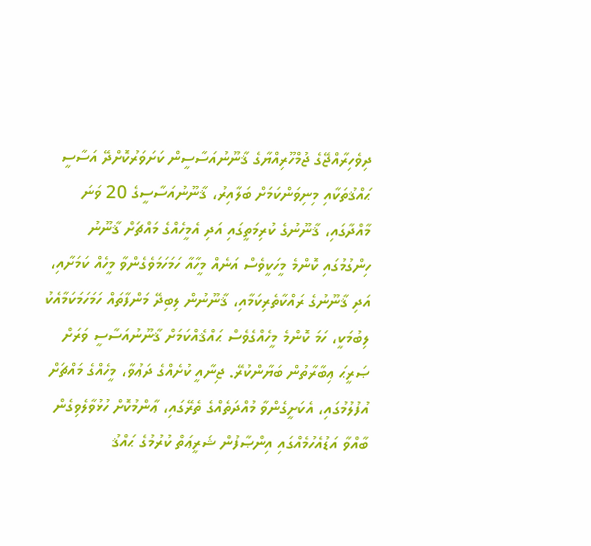ދިވެހިރާއްޖޭގެ ޖުމްހޫރިއްޔާގެ ޤާނޫނުއަސާސީން ކަށަވަރުކޮށްދޭ އަސާސީ ޙައްޤުތަކާއި މިނިވަންކަމަށް ބަލާއިރު، ޤާނޫނުއަސާސީގެ 20 ވަނަ މާއްދާގައި، ޤާނޫނުގެ ކުރިމަތީގައި އަދި އެމީހެއްގެ މައްޗަށް ޤާނޫނު ހިންގުމުގައި ކޮންމެ މީހަކީވެސް އަނެއް މީހާއާ ހަމަހަމަވެގެންވާ މީހެއް ކަމަށާއި، އަދި ޤާނޫނުގެ ރައްކާތެރިކަމާއި، ޤާނޫނުން ލިބިދޭ މަންފާތައް ހަމަހަމަކަމާއެކު ލިބުމަކީ، ހަމަ ކޮންމެ މީހެއްގެވެސް ޙައްޤެއްކަމަށް ޤާނޫނުއަސާސީ ވަރަށް ޞަރީޙަ ޢިބާރާތުން ބަޔާންކުރޭ. ޖިނާއީ ކުށެއްގެ ދަޢުވާ، މީހެއްގެ މައްޗަށް އުފުލުމުގައި، އެކަށީގެންވާ މުއްދަތެއްގެ ތެރޭގައި، ޢާންމުކޮށް ހުޅުވާލެވިގެން ބާއްވާ އަޑުއެހުމެއްގައި އިންޞާފުން ޝަރީޢަތް ކުރުމުގެ ޙައްޤު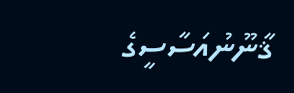ޤާނޫނުއަސާސީގެ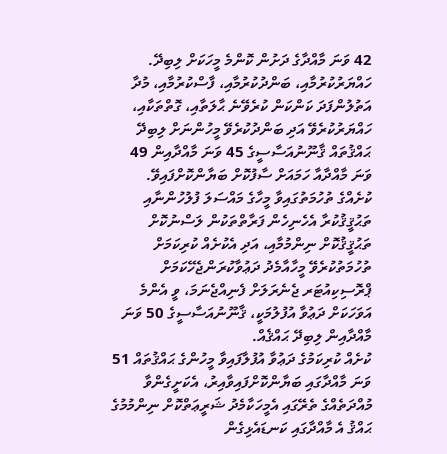42 ވަނަ މާއްދާގެ ދަށުން ކޮންމެ މީހަކަށް ލިބިދޭ.
ހައްޔަރުކުރުމާއި، ބަންދުކުރުމާއި، ފާސްކުރުމާއި، މުދާ އަތުލުންފަދަ ކަންކަން ކުރެވޭނެ ޙާލަތާއި، ގޮތްތަކާއި، ހައްޔަރުކުރެވޭ އަދި ބަންދުކުރެވޭ މީހުންނަށް ލިބިދޭ ޙައްޤުތައް ޤާނޫނުއަސާސީގެ 45 ވަނަ މާއްދާއިން 49 ވަނަ މާއްދާއާ ހަމައަށް ސާފުކޮށް ބަޔާންކޮށްފައިވޭ. ކުށެއްގެ ތުހުމަތުގައިވާ މީހާގެ މައްސަލަ ފުލުހުންނާއި ތަޙުޤީޤުކުރާ އެހެނިހެން ފަރާތްތަކުން ލަސްނުކޮށް ތަޙުޤީޤުކޮށް ނިންމުމާއި، އަދި އެކުށެއް ކުރިކަމަށް ތުހުމަތުކުރެވޭ މީހާއާމެދު ދަޢުވާކުރަންޖެހޭކަމަށް ޕްރޮސިކިއުޓަރ ޖެނެރަލަށް ފެނިއްޖެނަމަ، ވީ އެންމެ އަވަހަކަށް ދަޢުވާ އުފުލުމަކީ، ޤާނޫނުއަސާސީގެ 50 ވަނަ މާއްދާއިން ލިބިދޭ ޙައްޤެއް.
ކުށެއް ކުރިކަމުގެ ދަޢުވާ އުފުލާފައިވާ މީހުންގެ ޙައްޤުތައް 51 ވަނަ މާއްދާގައި ބަޔާންކޮށްފައިވާއިރު، އެކަށީގެންވާ މުއްދަތެއްގެ ތެރޭގައި އެމީހަކާމެދު ޝަރީޢަތްކޮށް ނިންމުމުގެ ޙައްޤު އެ މާއްދާގައި ކަނޑައެޅިގެން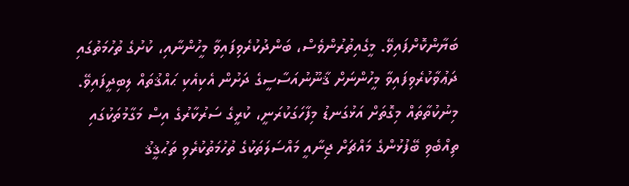ބަޔާންކޮށްފައިވޭ. މީގެއިތުރުންވެސް، ބަންދުކުރެވިފައިވާ މީހުންނާއި، ކުށުގެ ތުހުމަތުގައި ދަޢުވާކުރެވިފައިވާ މީހުންނަށް ޤާނޫނުއަސާސީގެ ދަށުން އެކިއެކި ޙައްޤުތައް ލިބިދީފައިވޭ.
މިނުކުތާތައް މިގޮތަށް އަޅުގަނޑު މިފާހަގަކުރަނީ، ކުރީގެ ސަރުކާރުގެ އިސް މަގާމުތަކުގައި ތިއްބެވި ބޭފުޅުންގެ މައްޗަށް ޖިނާއީ މައްސަލަތަކުގެ ތުހުމަތުކުރެވި ތަޙުޤީޤު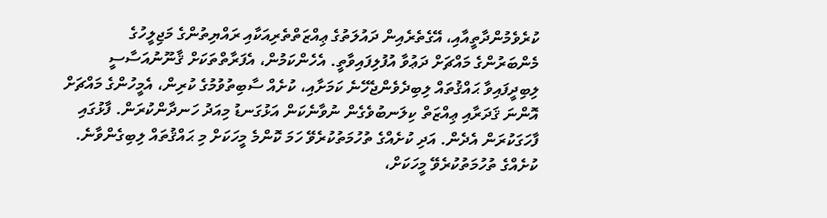ކުރެވެމުންދާތީއާއި، އޭގެތެރެއިން ދައުލަތުގެ ޢިއްޒަތްތެރިއަކާއި ރައްޔިތުންގެ މަޖިލީހުގެ މެންބަރުންގެ މައްޗަށް ދަޢުވާ އުފުލިފައިވާތީ. އެހެންކަމުން، އެފަރާތްތަކަށް ޤާނޫނުއަސާސީ ލިބިދީފައިވާ ޙައްޤުތައް ލިބިދެވެންޖެހޭނެ ކަމަށާއި، ކުށެއް ސާބިތުވުމުގެ ކުރިން، އެމީހުންގެ މައްޗަށް އޮންނަ ޤަދަރާއި ޢިއްޒަތް ކިލަނބުވެގެން ނުވާނެކަން އަޅުގަނޑު މިއަދު ހަނދާންކުރަން. ފާޅުގައި ފާހަގަކުރަން އެދެން. އަދި ކުށެއްގެ ތުހުމަތުކުރެވޭ ހަމަ ކޮންމެ މީހަކަށް މި ޙައްޤުތައް ލިބިގެންވާނެ.
ކުށެއްގެ ތުހުމަތުކުރެވޭ މީހަކަށް،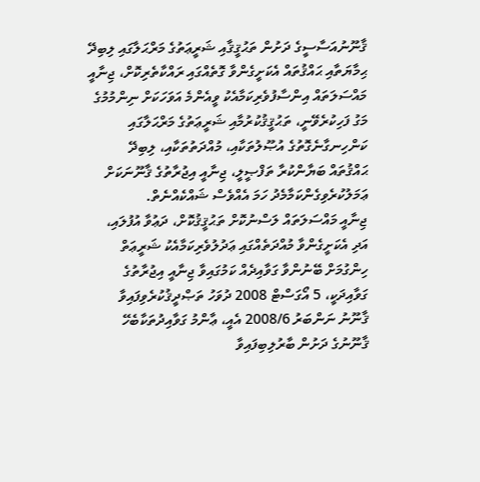ޤާނޫނުއަސާސީގެ ދަށުން ތަޙުޤީޤާއި ޝަރީޢަތުގެ މަރްޙަލާގައި ލިބިދޭ ޙިމާޔަތާއި ޙައްޤުތައް އެކަށީގެންވާ ގޮތެއްގައި ރައްކާތެރިކޮށް، ޖިނާއީ މައްސަލަތައް އިންސާފުވެރިކަމާއެކު ވީއެންމެ އަވަހަކަށް ނިންމުމުގެ މަގު ފަހިކުރެވޭނީ، ތަޙުޤީޤުކުރުމާއި ޝަރީޢަތުގެ މަރްޙަލާގައި ކަންހިނގާނެގޮތުގެ އުޞޫލުތަކާއި، މުއްދަތުތަކާއި، ލިބިދޭ ޙައްޤުތައް ބަޔާންކުރާ ތަފްޞީލީ، ޖިނާއީ އިޖުރާތުގެ ޤާނޫނަކަށް ޢަމަލުކުރެވިގެންކަމާމެދު ހަމަ އެއްވެސް ޝައްކެއްނެތް.
ޖިނާއީ މައްސަލަތައް ލަސްނުކޮށް ތަޙުޤީޤުކޮށް، ދަޢުވާ އުފުލައި، އަދި އެކަށީގެންވާ މުއްދަތެއްގައި ޢަދުލުވެރިކަމާއެކު ޝަރީޢަތް ހިންގުމަށް ބޭނުންވާ ގަވާއިދެއް ކަމުގައިވާ ޖިނާއީ އިޖުރާތުގެ ގަވާއިދަކީ، 5 އޯގަސްޓް 2008 ދުވަހު ތަޞްދީޤުކުރެވިފައިވާ ޤާނޫނު ނަންބަރު 2008/6 އެއީ، ޢާންމު ގަވާއިދުތަކާބެހޭ ޤާނޫނުގެ ދަށުން ބާރުލިބިފައިވާ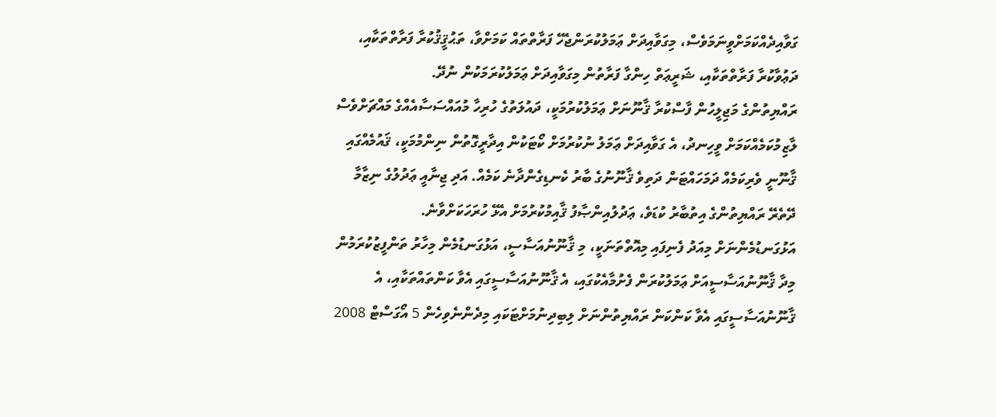ގަވާއިދެއްކަމަށްވީނަމަވެސް، މިގަވާއިދަށް ޢަމަލުކުރަންޖެހޭ ފަރާތްތައް ކަމަށްވާ، ތަޙުޤީޤުކުރާ ފަރާތްތަކާއި، ދަޢުވާކުރާ ފަރާތްތަކާއި، ޝަރީޢަތް ހިންގާ ފަރާތުން މިގަވާއިދަށް ޢަމަލުކުރަމަކުން ނުދޭ.
ރައްޔިތުންގެ މަޖިލީހުން ފާސްކުރާ ޤާނޫނަށް ޢަމަލުކުރުމަކީ، ދައުލަތުގެ ހުރިހާ މުއައްސަސާއެއްގެ މައްޗަށްވެސް ލާޒިމުކަމެއްކަމަށް ވީހިނދު، އެ ގަވާއިދަށް ޢަމަލު ނުކުރުމަށް ކޯޓަކުން އިދާރީގޮތުން ނިންމުމަކީ، ޤައުމެއްގައި ޤާނޫނީ ވެރިކަމެއް ދަމަހައްޓަން ދަތިވެ ޤާނޫނުގެ ބާރު ކެނޑިގެންދާނެ ކަމެއް. އަދި ޖިނާއީ ޢަދުލުގެ ނިޒާމާ ދޭތެރޭ ރައްޔިތުންގެ އިތުބާރު ކުޑަވެ، ޢަދުލުއިންޞާފު ޤާއިމުކުރުމަށް އެޅޭ ހުރަހަކަށްވާނެ.
އަޅުގަނޑުމެންނަށް މިއަދު ފެނިފައި މިއޮތްތަނަކީ، މި ޤާނޫނުއަސާސީ، އަޅުގަނޑުމެން މިހާރު ތަންފީޒުކުރަމުން މިދާ ޤާނޫނުއަސާސީއަށް ޢަމަލުކުރަން ފެށުމާއެކުގައި، އެ ޤާނޫނުއަސާސީގައި އެވާ ކަންތައްތަކާއި، އެ ޤާނޫނުއަސާސީގައި އެވާ ކަންކަން ރައްޔިތުންނަށް ލިބިދިނުމަށްޓަކައި މިދެންނެވިހެން 5 އޯގަސްޓް 2008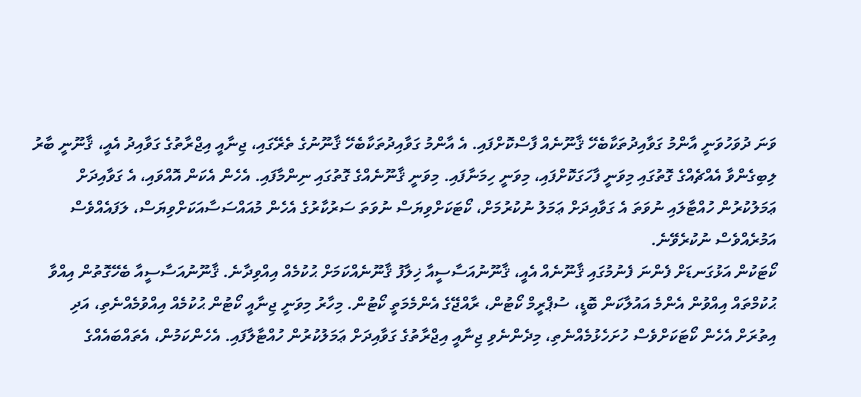ވަނަ ދުވަހުވަނީ އާންމު ގަވާއިދުތަކާބެހޭ ޤާނޫނެއް ފާސްކޮށްފައި. އެ އާންމު ގަވާއިދުތަކާބެހޭ ޤާނޫނުގެ ތެރޭގައި، ޖިނާއީ އިޖްރާތުގެ ގަވާއިދު އެއީ، ޤާނޫނީ ބާރު ލިބިގެންވާ އެއްޗެއްގެ ގޮތުގައި މިވަނީ ފާހަގަކޮށްފައި، މިވަނީ ހިމަނާފައި. މިވަނީ ޤާނޫނެއްގެ ގޮތުގައި ނިންމާފައި. އެހެން އެކަން އޮއްވައި، އެ ގަވާއިދަށް ޢަމަލުކުރުން ހުއްޓާލައި ނުވަތަ އެ ގަވާއިދަށް ޢަމަލު ނުކުރުމަށް، ކޯޓަކަށްވިޔަސް ނުވަތަ ސަރުކާރުގެ އެހެން މުއައްސަސާއަކަށްވިޔަސް، ލަފައެއްވެސް އަމުރެއްވެސް ނުކުރެވޭނެ.
ކޯޓަކުން އަޅުގަނޑަށް ފެންނަ ފެނުމުގައި ޤާނޫނެއް އެއީ، ޤާނޫނުއަސާސީއާ ޚިލާފު ޤާނޫނެއްކަމަށް ޙުކުމެއް އިއްވިދާނެ. ޤާނޫނުއަސާސީއާ ބެހޭގޮތުން އިއްވާ ޙުކުމްތައް އިއްވުން އެންމެ އައުލާކަން ބޮޑީ، ސުޕްރީމް ކޯޓުން، ރާއްޖޭގެ އެންމެމަތީ ކޯޓުން. މިހާރު މިވަނީ ޖިނާއީ ކޯޓުން ޙުކުމެއް އިއްވުމެއްނެތި، އަދި އިތުރަށް އެހެން ކޯޓަކަށްވެސް ހުށަހެޅުމެއްނެތި، މިދެންނެވި ޖިނާއީ އިޖްރާތުގެ ގަވާއިދަށް ޢަމަލުކުރުން ހުއްޓާލާފައި. އެހެންކަމުން، އެތައްބައެއްގެ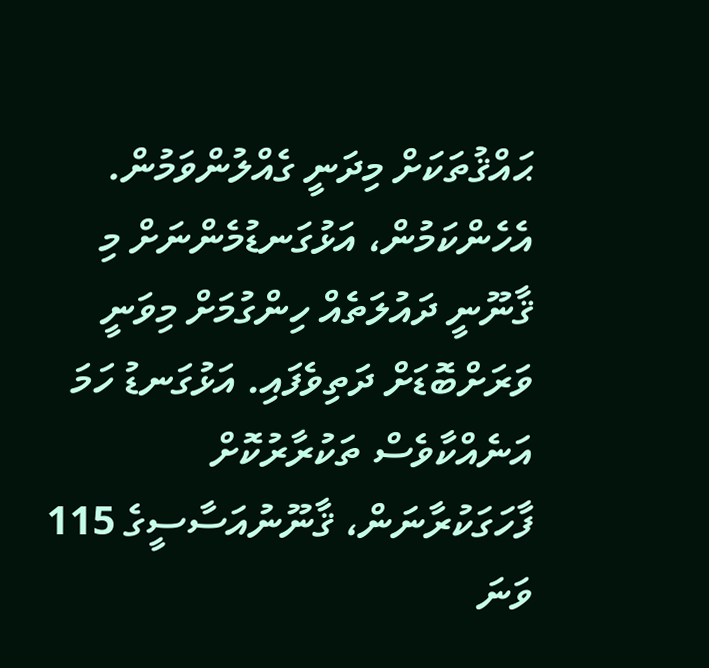ޙައްޤުތަކަށް މިދަނީ ގެއްލުންވަމުން. އެހެންކަމުން، އަޅުގަނޑުމެންނަށް މި ޤާނޫނީ ދައުލަތެއް ހިންގުމަށް މިވަނީ ވަރަށްބޮޑަށް ދަތިވެފައި. އަޅުގަނޑު ހަމަ އަނެއްކާވެސް ތަކުރާރުކޮށް ފާހަގަކުރާނަން، ޤާނޫނުއަސާސީގެ 115 ވަނަ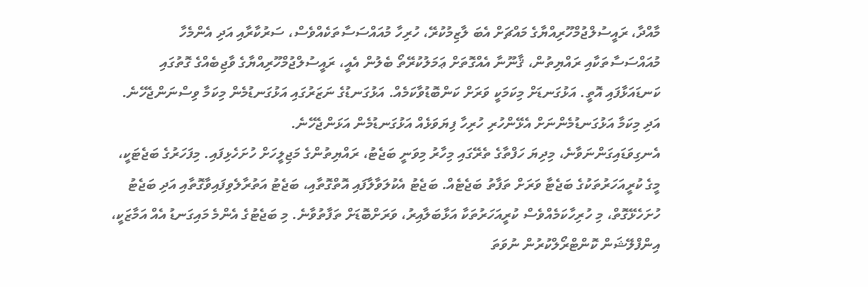މާއްދާ، ރައީސުލްޖުމްހޫރިއްޔާގެ މައްޗަށް އެބަ ލާޒިމުކުރޭ، ހުރިހާ މުއައްސަސާތަކެއްވެސް، ސަރުކާރާއި އަދި އެންމެހާ މުއައްސަސާތަކާއި ރައްޔިތުން، ޤާނޫނާ އެއްގޮތަށް ޢަމަލުކުރޭތޯ ބެލުން އެއީ، ރައީސުލްޖުމްހޫރިއްޔާގެ ވާޖިބެއްގެ ގޮތުގައި ކަނޑައަޅާފައި އޮތީ. އަޅުގަނޑަށް މިކަމަކީ ވަރަށް ކަންބޮޑުވާކަމެއް. އަޅުގަނޑުގެ ނަޒަރުގައި އަޅުގަނޑުމެން މިކަމާ ވިސްނަންޖެހޭނެ. އަދި މިކަމާ އަޅުގަނޑުމެންނަށް އެޅޭންހުރި ހުރިހާ ފިޔަވަޅެއް އަޅުގަނޑުމެން އަޅަންޖެހޭނެ.
އެނގިވަޑައިގަންނަވާނެ، މިދިޔަ ހަފްތާގެ ތެރޭގައި މިހާރު މިވަނީ ބަޖެޓު، ރައްޔިތުންގެ މަޖިލީހަށް ހުށަހެޅިފައި. މިފަހަރުގެ ބަޖެޓަކީ، މީގެ ކުރީއަހަރުތަކުގެ ބަޖެޓާ ވަރަށް ތަފާތު ބަޖެޓެއް. ބަޖެޓު އެކުލަވާލާފައި އޮތްގޮތާއި، ބަޖެޓު އަތުރާލެވިފައިވާގޮތާއި އަދި ބަޖެޓު ހުށަހެޅޭގޮތް، މި ހުރިހާކަމެއްވެސް ކުރީއަހަރުތަކާ އަޅާބަލާއިރު، ވަރަށްބޮޑަށް ތަފާތުވާނެ. މި ބަޖެޓުގެ އެންމެ މައިގަނޑު އެއް އަމާޒަކީ، އިންފްލޭޝަން ކޮންޓްރޯލްކުރުން ނުވަތަ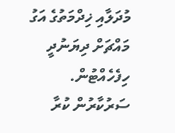މުދަލާއި ޚިދްމަތުގެ އަގު މައްޗަށް ދިޔަނުދީ ހިފެހެއްޓުން. ސަރުކާރުން ކުރާ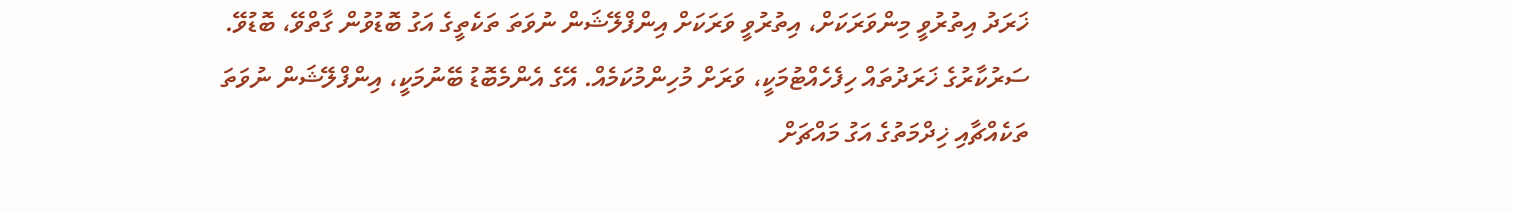ޚަރަދު އިތުރުވީ މިންވަރަކަށް، އިތުރުވީ ވަރަކަށް އިންފްލޭޝަން ނުވަތަ ތަކެތީގެ އަގު ބޮޑުވުން ގާތްވޭ، ބޮޑުވޭ. ސަރުކާރުގެ ޚަރަދުތައް ހިފެހެއްޓުމަކީ، ވަރަށް މުހިންމުކަމެއް. އޭގެ އެންމެބޮޑު ބޭނުމަކީ، އިންފްލޭޝަން ނުވަތަ ތަކެއްޗާއި ޚިދްމަތުގެ އަގު މައްޗަށް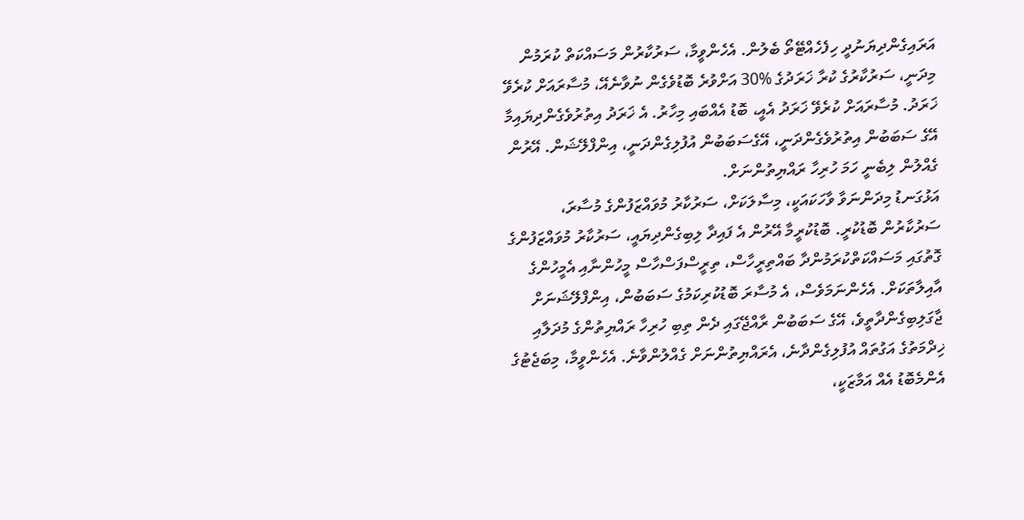އަރައިގެންދިޔަނުދީ ހިފެހެއްޓޭތޯ ބެލުން. އެހެންވީމާ، ސަރުކާރުން މަސައްކަތް ކުރަމުން މިދަނީ، ސަރުކާރުގެ ކުރާ ޚަރަދުގެ %30 އަށްވުރެ ބޮޑުވެގެން ނުވާނެއޭ، މުސާރައަށް ކުރެވޭ ޚަރަދު. މުސާރައަށް ކުރެވޭ ޚަރަދު އެއީ، ބޮޑު އެއްބައި މިހާރު. އެ ޚަރަދު އިތުރުވެގެންދިޔައިމާ އޭގެ ސަބަބުން އިތުރުވެގެންދަނީ، އޭގެސަބަބުން އުފުލިގެންދަނީ، އިންފްލޭޝަން. އޭރުން ގެއްލުން ލިބެނީ ހަމަ ހުރިހާ ރައްޔިތުންނަށް.
އަޅުގަނޑު މިދަންނަވާ ވާހަކައަކީ، މިސާލަކަށް، ސަރުކާރު މުވައްޒަފުންގެ މުސާރަ، ސަރުކާރުން ބޮޑުކުރީ. ބޮޑުކުރީމާ އޭރުން އެ ފައިދާ ލިބިގެންދިޔައީ، ސަރުކާރު މުވައްޒަފުންގެ ގޮތުގައި މަސައްކަތްކުރަމުންދާ ބައްތިރީހާސް، ތިރީސްފަސްހާސް މީހުންނާއި އެމީހުންގެ އާއިލާތަކަށް. އެހެންނަމަވެސް، އެ މުސާރަ ބޮޑުކުރިކަމުގެ ސަބަބުން، އިންފްލޭޝަނަށް ޖާގަލިބިގެންދާތީވެ، އޭގެ ސަބަބުން ރާއްޖޭގައި ދެން ތިބި ހުރިހާ ރައްޔިތުންގެ މުދަލާއި ޚިދްމަތުގެ އަގުތައް އުފުލިގެންދާނެ، އެރައްޔިތުންނަށް ގެއްލުންވާނެ. އެހެންވީމާ، މިބަޖެޓުގެ އެންމެބޮޑު އެއް އަމާޒަކީ،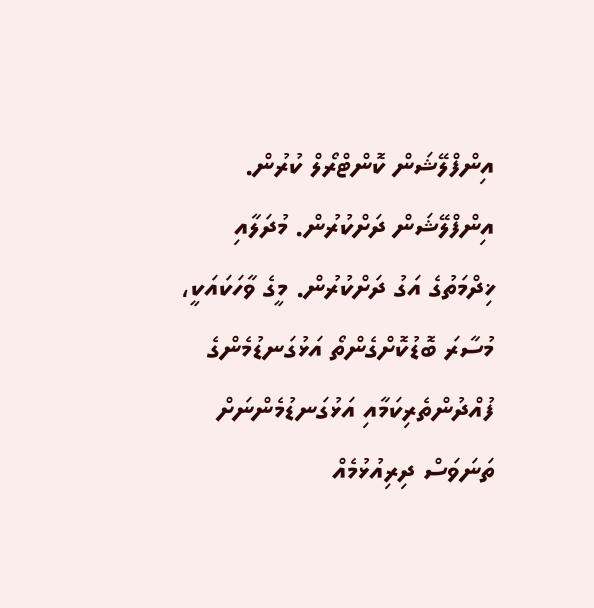އިންފްލޭޝަން ކޮންޓްރޯލް ކުރުން. އިންފްލޭޝަން ދަށްކުރުން. މުދަލާއި ޚިދްމަތުގެ އަގު ދަށްކުރުން. މީގެ ވާހަކައަކީ، މުސާރަ ބޮޑުކޮށްގެންތޯ އަޅުގަނޑުމެންގެ ފުއްދުންތެރިކަމާއި އަޅުގަނޑުމެންނަށް ތަނަވަސް ދިރިއުޅުމެއް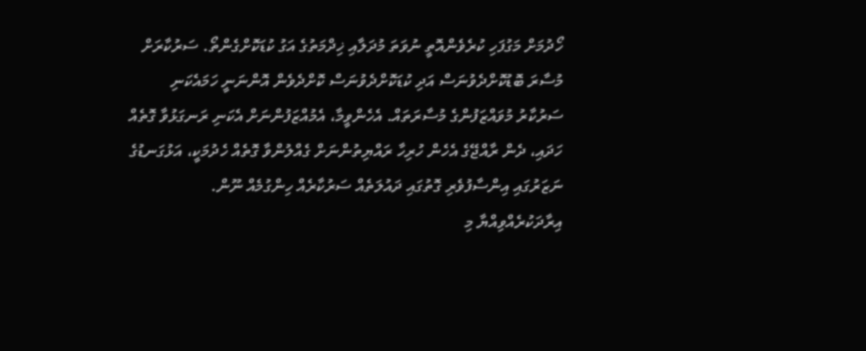ހޯދުމަށް މަގުފަހި ކުރެވެންއޮތީ ނުވަތަ މުދަލާއި ޚިދްމަތުގެ އަގު ކުޑަކޮށްގެންތޯ. ސަރުކާރަށް މުސާރަ ބޮޑުކޮށްދެވުނަސް އަދި ކުޑަކޮށްދެވުނަސް ކޮށްދެވެން އޮންނަނީ ހަމައެކަނި ސަރުކާރު މުވައްޒަފުންގެ މުސާރަތައް. އެހެންވީމާ، އެމުއްޒަފުންނަށް އެކަނި ރަނގަޅުވާ ގޮތެއް ހަދައި، ދެން ރާއްޖޭގެ އެހެން ހުރިހާ ރައްޔިތުންނަށް ގެއްލުންވާ ގޮތެއް ހެދުމަކީ، އަޅުގަނޑުގެ ނަޒަރުގައި އިންސާފުވެރި ގޮތުގައި ދައުލަތެއް ސަރުކާރެއް ހިންގުމެއް ނޫން. އިރާދަކުރެއްވިއްޔާ މި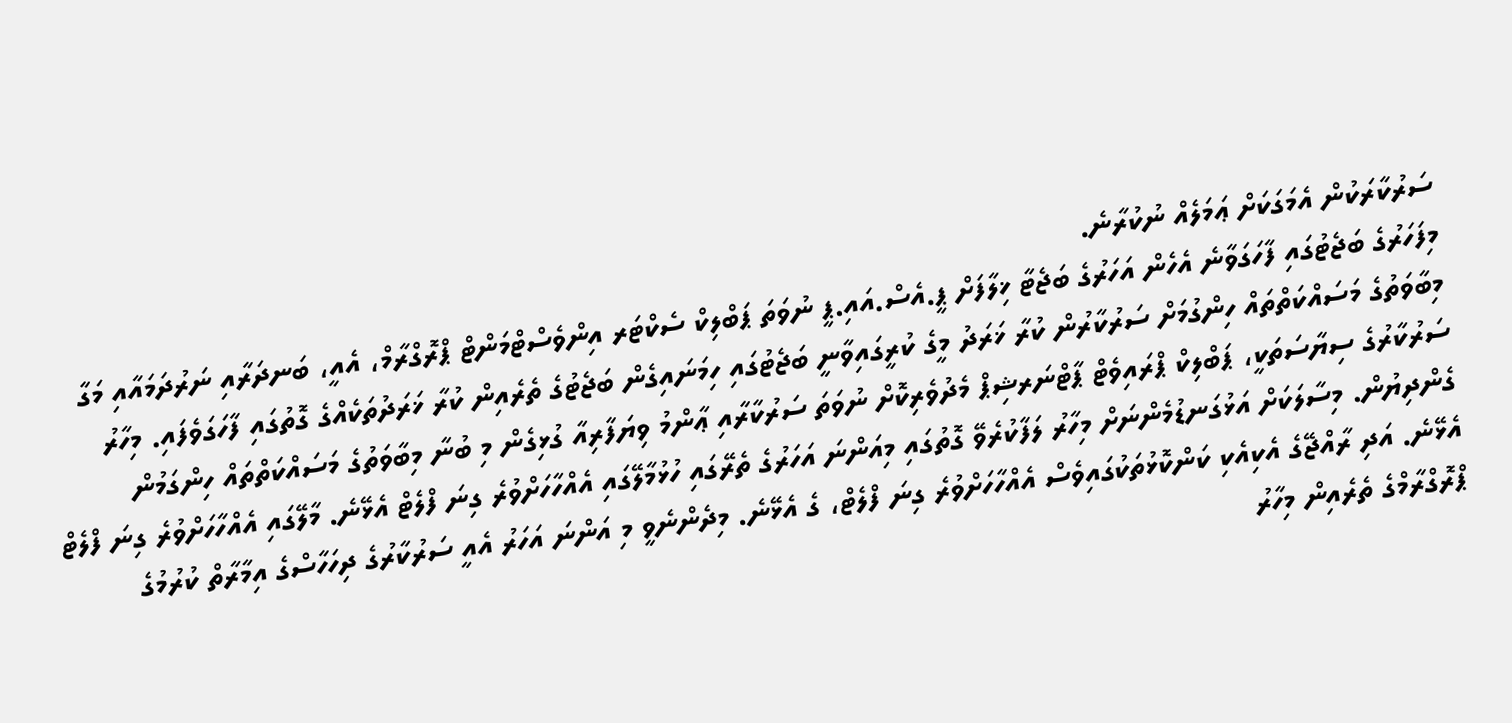ސަރުކާރަކުން އެމަގަކަށް ޢަމަލެއް ނުކުރާނެ.
މިފަހަރުގެ ބަޖެޓުގައި ފާހަގަވާނެ އެހެން އަހަރުގެ ބަޖެޓާ ޚިލާފަށް ޕީ.އެސް.އައި.ޕީ ނުވަތަ ޕަބްލިކް ސެކްޓަރ އިންވެސްޓްމަންޓް ޕްރޮގްރާމް، އެއީ، ބަނދަރާއި ނަރުދަމައާއި މަގާ މިބާވަތުގެ މަސައްކަތްތައް ހިންގުމަށް ސަރުކާރުން ކުރާ ޚަރަދު މީގެ ކުރީގައިވާނީ ބަޖެޓުގައި ހިމަނައިގެން ބަޖެޓުގެ ތެރެއިން ކުރާ ޚަރަދުތަކެއްގެ ގޮތުގައި ފާހަގަވެފައި. މިހާރު ސަރުކާރުގެ ސިޔާސަތަކީ، ޕަބްލިކް ޕްރައިވެޓް ޕާޓްނަރޝިޕް މެދުވެރިކޮށް ނުވަތަ ސަރުކާރާއި ޢާންމު ވިޔަފާރިއާ ގުޅިގެން މި ބުނާ މިބާވަތުގެ މަސައްކަތްތައް ހިންގަމުން ގެންދިޔުން. މިސާލަކަށް އަޅުގަނޑުމެންނަށް މިހާރު ލަފާކުރެވޭ ގޮތުގައި މިއަންނަ އަހަރުގެ ތެރޭގައި ހުޅުމާލޭގައި އެއްހާހަށްވުރެ ގިނަ ފްލެޓް އެޅޭނެ. މާލޭގައި އެއްހާހަށްވުރެ ގިނަ ފްލެޓް އެޅޭނެ. އަދި ރާއްޖޭގެ އެކިއެކި ކަންކޮޅުތަކުގައިވެސް އެއްހާހަށްވުރެ ގިނަ ފްލެޓް، ގެ އެޅޭނެ. މިދެންނެވީ މި އަންނަ އަހަރު އެއީ ސަރުކާރުގެ ދިހަހާސްގެ އިމާރާތް ކުރުމުގެ ޕްރޮގްރާމްގެ ތެރެއިން މިހާރު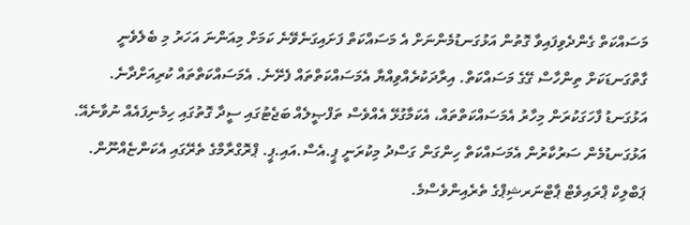މަސައްކަތް ގެންދެވިފައިވާ ގޮތުން އަޅުގަނޑުމެންނަށް އެ މަސައްކަތް ފަށައިގަނެވޭނެ ކަމަށް މިއަންނަ އަހަރު މި ބެލެވެނީ ގާތްގަނޑަކަށް ތިންހާސް ގޭގެ މަސައްކަތް. އިރާދަކުރެއްވިއްޔާ އެމަސައްކަތްތައް ފެށޭނެ. އެމަސައްކަތްތައް ކުރިއަށްދާނެ.
އަޅުގަނޑު ފާހަގަކުރަން މިހާރު އެމަސައްކަތްތައް، އެކަމާގުޅޭ އެއްވެސް ތަފްޞީލެއް ބަޖެޓުގައި ސީދާ ގޮތުގައި ހިމެނިފައެއް ނުވާނެއޭ. އަޅުގަނޑުމެން ސަރުކާރުން އެމަސައްކަތް ހިންގަން ގަސްދު މިކުރަނީ ޕީ.އެސް.އައި.ޕީ. ޕްރޮގްރާމްގެ ތެރޭގައި އެކަންޏެއްނޫން. ޕަބްލިކް ޕްރައިވެޓް ޕާޓްނަރޝިޕްގެ ތެރެއިންވެސްމެ.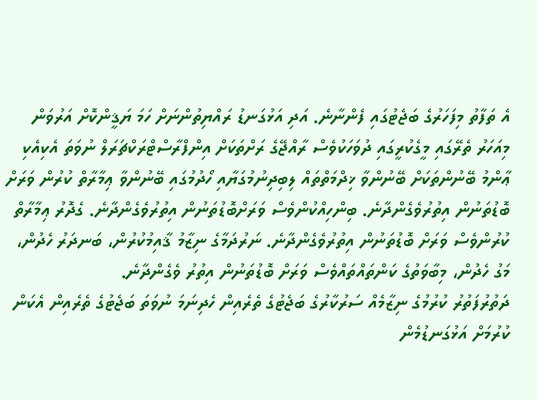އެ ތަފާތު މިފަހަރުގެ ބަޖެޓުގައި ފެންނާނެ. އަދި އަޅުގަނޑު ރައްޔިތުންނަށް ހަމަ ޔަޤީންކޮށް އަރުވަން މިއަހަރު ތެރޭގައި މީގެކުރީގައި ދުވަހަކުވެސް ރާއްޖޭގެ ރަށްތަކަށް އިންފްރާސްޓްރަކްޗަރަލް ނުވަތަ އެކިއެކި ޢާންމު ބޭނުންތަކަށް ބޭނުންވާ ޚިދްމަތްތައް ލިބިދިނުމުގަޔާއި ހޯދުމުގައި ބޭނުންވާ ޢިމާރާތް ކުރުން ވަރަށް ބޮޑުތަނުން އިތުރުވެގެންދާނެ. ބިންހިއްކުންވެސް ވަރަށްބޮޑުތަނުން އިތުރުވެގެންދާނެ. ގެދޮރު ޢިމާރާތް ކުރުންވެސް ވަރަށް ބޮޑުތަނުން އިތުރުވެގެންދާނެ. ނަރުދަމާގެ ނިޒާމު ޤާއިމުކުރުން، ބަނދަރު ހެދުން، މަގު ހެދުން، މިބާވަތުގެ ކަންތައްތައްވެސް ވަރަށް ބޮޑުތަނުން އިތުރު ވެގެންދާނެ.
ދަތުރުފަތުރު ކުރުމުގެ ނިޒާމެއް ސަރުކާރުގެ ބަޖެޓުގެ ތެރެއިން ހެދިނަމަ ނުވަތަ ބަޖެޓުގެ ތެރެއިން އެކަން ކުރުމަށް އަޅުގަނޑުމެން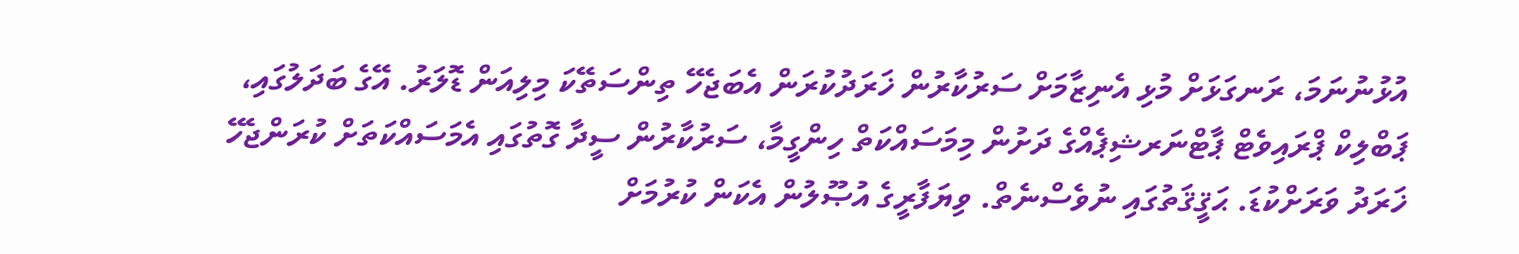އުޅުނުނަމަ، ރަނގަޅަށް މުޅި އެނިޒާމަށް ސަރުކާރުން ޚަރަދުކުރަން އެބަޖެހޭ ތިންސަތޭކަ މިލިއަން ޑޮލަރު. އޭގެ ބަދަލުގައި، ޕަބްލިކް ޕްރައިވެޓް ޕާޓްނަރޝިޕެއްގެ ދަށުން މިމަސައްކަތް ހިންގީމާ، ސަރުކާރުން ސީދާ ގޮތުގައި އެމަސައްކަތަށް ކުރަންޖެހޭ ޚަރަދު ވަރަށްކުޑަ. ޙަޤީޤަތުގައި ނުވެސްނެތް. ވިޔަފާރީގެ އުޞޫލުން އެކަން ކުރުމަށް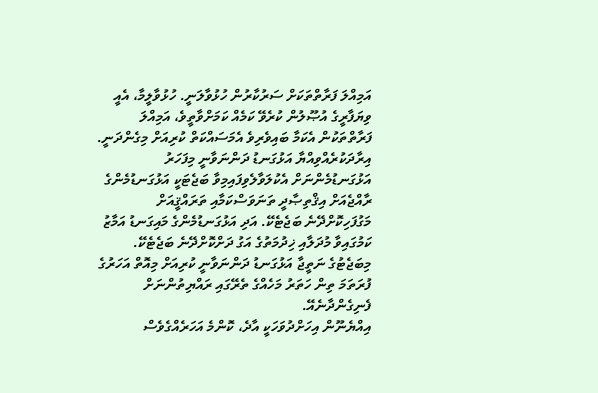އަމިއްލަ ފަރާތްތަކަށް ސަރުކާރުން ހުޅުވާލަނީ. ހުޅުވާލީމާ، އެއީ ވިޔަފާރީގެ އުޞޫލުން ކުރެވޭ ކަމެއް ކަމަށްވާތީވެ، އަމިއްލަ ފަރާތްތަކުން އެކަމާ ބައިވެރިވެ އެމަސައްކަތް ކުރިއަށް މިގެންދަނީ. އިރާދަކުރެއްވިއްޔާ އަޅުގަނޑު ދަންނަވާނީ މިފަހަރު އަޅުގަނޑުމެންނަށް އެކުލަވާލެވިފައިމިވާ ބަޖެޓަކީ އަޅުގަނޑުމެންގެ ރާއްޖެއަށް އިޤްތިޞާދީ ތަނަވަސްކަމާއި ތަރައްޤީއަށް މަގުފަހިކޮށްދޭނެ ބަޖެޓެކޭ. އަދި އަޅުގަނޑުމެންގެ މައިގަނޑު އަމާޒު ކަމުގައިވާ މުދަލާއި ޚިދުމަތުގެ އަގު ދަށްކޮށްދޭނެ ބަޖެޓެކޭ. މިބަޖެޓުގެ ނަތީޖާ އަޅުގަނޑު ދަންނަވާނީ ކުރިއަށް މިއޮތް އަހަރުގެ ފުރަތަމަ ތިން ހަތަރު މަހެއްގެ ތެރޭގައި ރައްޔިތުންނަށް ފެނިގެންދާނެއޭ.
އިއްޔެނޫން އިހަށްދުވަހަކީ އާދެ، ކޮންމެ އަހަރެއްގެވެސް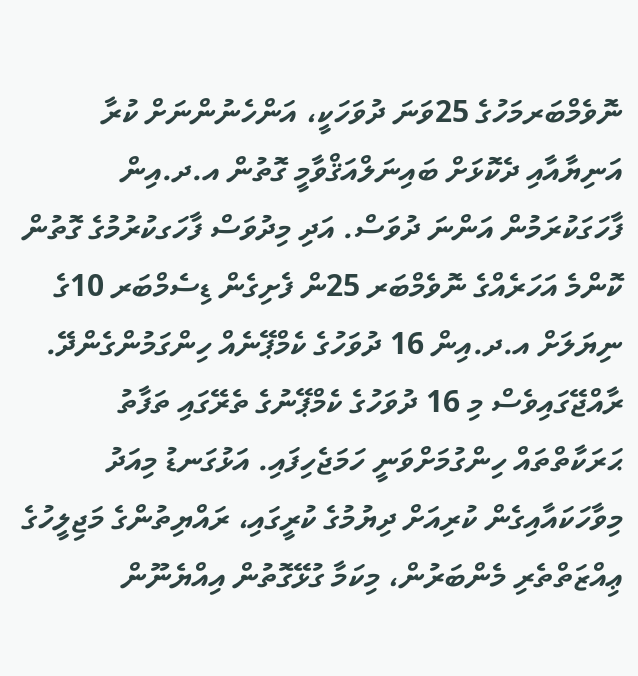ނޮވެމްބަރމަހުގެ 25ވަނަ ދުވަހަކީ، އަންހެނުންނަށް ކުރާ އަނިޔާއާއި ދެކޮޅަށް ބައިނަލްއަޤްވާމީ ގޮތުން އ.ދ.އިން ފާހަގަކުރަމުން އަންނަ ދުވަސް. އަދި މިދުވަސް ފާހަގކުރުމުގެ ގޮތުން ކޮންމެ އަހަރެއްގެ ނޮވެމްބަރ 25ން ފެށިގެން ޑިސެމްބަރ 10ގެ ނިޔަލަށް އ.ދ.އިން 16 ދުވަހުގެ ކެމްޕޭނެއް ހިންގަމުންގެންދޭ. ރާއްޖޭގައިވެސް މި 16 ދުވަހުގެ ކެމްޕޭނުގެ ތެރޭގައި ތަފާތު ޙަރަކާތްތައް ހިންގުމަށްވަނީ ހަމަޖެހިފައި. އަޅުގަނޑު މިއަދު މިވާހަކައާއިގެން ކުރިއަށް ދިޔުމުގެ ކުރީގައި، ރައްޔިތުންގެ މަޖިލީހުގެ ޢިއްޒަތްތެރި މެންބަރުން، މިކަމާ ގުޅޭގޮތުން އިއްޔެނޫން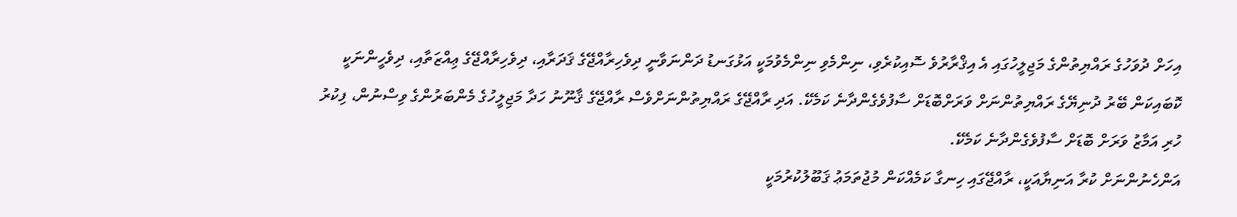އިހަށް ދުވަހުގެ ރައްޔިތުންގެ މަޖިލީހުގައި އެ އިޤްރާރުވެ ސޮއިކުރެވި، ނިންމެވި ނިންމެވުމަކީ އަޅުގަނޑު ދަންނަވާނީ ދިވެހިރާއްޖޭގެ ޤަދަރާއި، ދިވެހިރާއްޖޭގެ ޢިއްޒަތާއި، ދިވެހީންނަކީ ކޮބައިކަން ބޭރު ދުނިޔޭގެ ރައްޔިތުންނަށް ވަރަށްބޮޑަށް ސާފުވެގެންދާނެ ކަމެކޭ. އަދި ރާއްޖޭގެ ރައްޔިތުންނަށްވެސް ރާއްޖޭގެ ޤާނޫނު ހަދާ މަޖިލީހުގެ މެންބަރުންގެ ވިސްނުން، ފިކުރު ހުރި އަމާޒު ވަރަށް ބޮޑަށް ސާފުވެގެންދާނެ ކަމެކޭ.
އަންހެނުންނަށް ކުރާ އަނިޔާއަކީ، ރާއްޖޭގައި ހިނގާ ކަމެއްކަން މުޖުތަމަޢު ޤަބޫލުކުރުމަކީ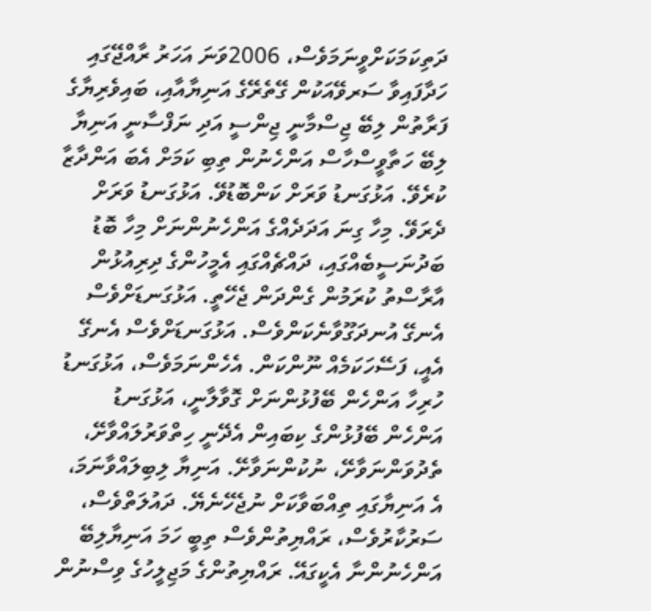ދަތިކަމަކަށްވީނަމަވެސް، 2006ވަނަ އަހަރު ރާއްޖޭގައި ހަދާފައިވާ ސަރވޭއަކުން ގޭތެރޭގެ އަނިޔާއާއި، ބައިވެރިޔާގެ ފަރާތުން ލިބޭ ޖިސްމާނީ ޖިންސީ އަދި ނަފްސާނީ އަނިޔާ ލިބޭ ހަތާވީސްހާސް އަންހެނުން ތިބި ކަމަށް އެބަ އަންދާޒާ ކުރެވޭ. އަޅުގަނޑު ވަރަށް ކަންބޮޑުވޭ. އަޅުގަނޑު ވަރަށް ދެރަވޭ. މިހާ ގިނަ އަދަދެއްގެ އަންހެނުންނަށް މިހާ ބޮޑު ބަދުނަސީބެއްގައި، ދައްޗެއްގައި އެމީހުންގެ ދިރިއުޅުން އާރާސްތު ކުރަމުން ގެންދަން ޖެހޭތީ. އަޅުގަނޑަށްވެސް އެނގޭ އުނދަގޫވާނެކަންވެސް. އަޅުގަނޑަށްވެސް އެނގޭ އެއީ، ފަސޭހަކަމެއް ނޫންކަން. އެހެންނަމަވެސް، އަޅުގަނޑު ހުރިހާ އަންހެން ބޭފުޅުންނަށް ގޮވާލާނީ، އަޅުގަނޑު އަންހެން ބޭފުޅުންގެ ކިބައިން އެދޭނީ ހިތްވަރުލައްވާށޭ، ތެދުވަންނަވާށޭ، ނުކުންނަވާށޭ. އަނިޔާ ލިބިލައްވާނަމަ، އެ އަނިޔާގައި ތިއްބަވާކަށް ނުޖެހޭނެޔޭ. ދައުލަތްވެސް، ސަރުކާރުވެސް، ރައްޔިތުންވެސް ތިބީ ހަމަ އަނިޔާލިބޭ އަންހެނުންނާ އެކީގައޭ. ރައްޔިތުންގެ މަޖިލީހުގެ ވިސްނުން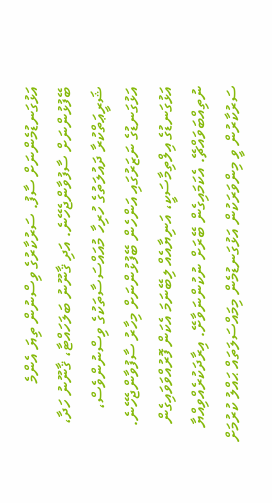އަޅުގަނޑުމެންނަށް ސާފު. ސަރުކާރުގެ ވިސްނުން ތިޔަ އެންމެ ބޭފުޅުންނަށް ސާފުވާންޖެހޭނެ. އަދި ޤާނޫނު ބަލަހައްޓާ، ޤާނޫނު ހަދާ، ޝަރީޢަތްކުރާ ދައުލަތުގެ ހުރިހާ މުއައްސަސާތަކުގެ ވިސްނުންވެސް، އަޅުގަނޑުގެ ނަޒަރުގައި އަންހެން ބޭފުޅުންނަށް މިހާރު ސާފުވާންޖެހޭނެ. އަޅުގަނޑުގެ އިލްތިމާސަކީ، އަނިޔާއެއް ލިބޭނަމަ އެކަން ފޮރުއްވަވައިގެން ނުތިއްބަވައްޗޭ. އެކަމައިގެން ބޭރަށް ނުކުންނަވާށޭ. އިރާދަކުރެއްވިއްޔާ ސަރުކާރުން ވީ މިންވަރަކުން އަޅުގަނޑުމެން މިމައްސަލަތައް ޙައްލު ކުރުމަށް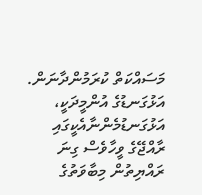މަސައްކަތް ކުރަމުންދާނަން. އަޅުގަނޑުގެ އުންމީދަކީ، އަޅުގަނޑުމެންނާއެކީގައި ރާއްޖޭގެ ވީހާވެސް ގިނަ ރައްޔިތުން މިބާވަތުގެ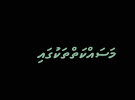މަސައްކަތްތަކުގައި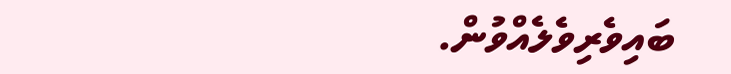ބައިވެރިވެލެއްވުން.